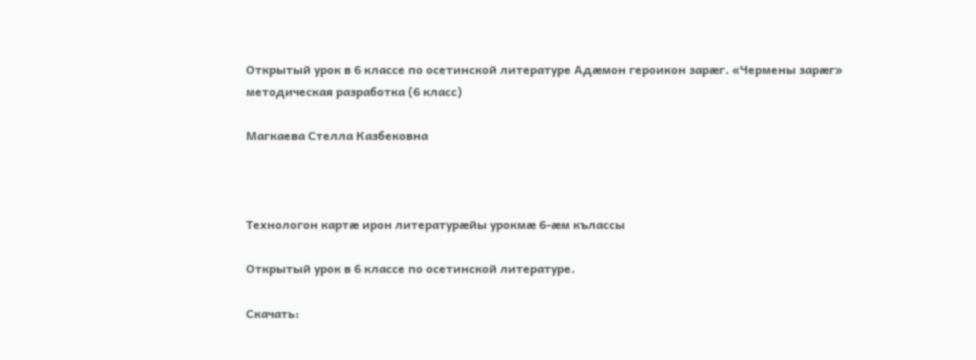Открытый урок в 6 классе по осетинской литературе Адæмон героикон зарæг. «Чермены зарæг»
методическая разработка (6 класс)

Магкаева Стелла Казбековна



Технологон картæ ирон литературæйы урокмæ 6-æм кълассы

Открытый урок в 6 классе по осетинской литературе.

Скачать: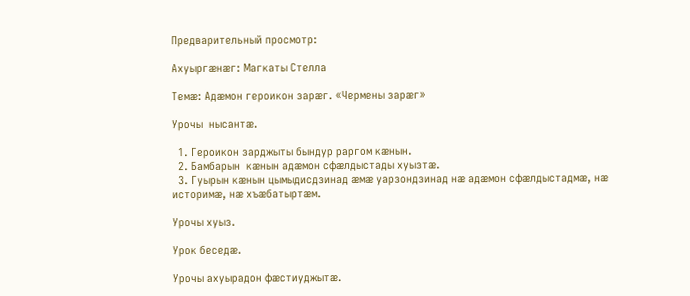Предварительный просмотр:

Ахуыргæнæг: Магкаты Стелла

Темæ: Адæмон героикон зарæг. «Чермены зарæг»

Урочы  нысантæ.

  1. Героикон зарджыты бындур раргом кæнын.
  2. Бамбарын  кæнын адæмон сфæлдыстады хуызтæ.
  3. Гуырын кæнын цымыдисдзинад æмæ уарзондзинад нæ адæмон сфæлдыстадмæ, нæ историмæ, нæ хъæбатыртæм.

Урочы хуыз.

Урок беседæ.

Урочы ахуырадон фæстиуджытæ.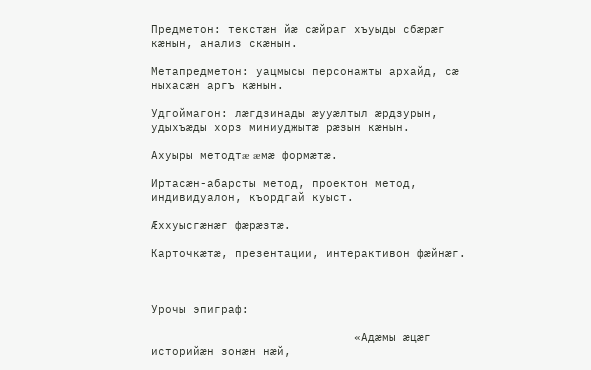Предметон: текстæн йæ сæйраг хъуыды сбæрæг кæнын, анализ скæнын.

Метапредметон: уацмысы персонажты архайд, сæ ныхасæн аргъ кæнын.

Удгоймагон: лæгдзинады æууæлтыл æрдзурын, удыхъæды хорз миниуджытæ рæзын кæнын.

Ахуыры методтæ æмæ формæтæ.

Иртасæн-абарсты метод, проектон метод, индивидуалон, къордгай куыст.

Æххуысгæнæг фæрæзтæ.

Карточкæтæ, презентации, интерактивон фæйнæг.



Урочы эпиграф:

                             «Адæмы æцæг историйæн зонæн нæй,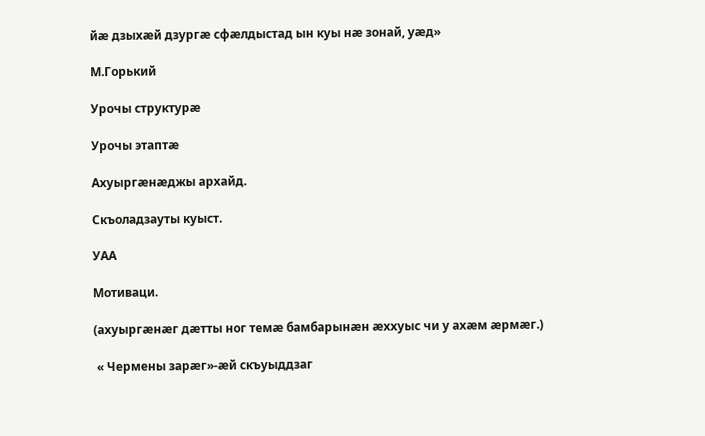йæ дзыхæй дзургæ сфæлдыстад ын куы нæ зонай, уæд»

М.Горький

Урочы структурæ

Урочы этаптæ

Ахуыргæнæджы архайд.

Скъоладзауты куыст.

УАА

Мотиваци.

(ахуыргæнæг дæтты ног темæ бамбарынæн æххуыс чи у ахæм æрмæг.)

 « Чермены зарæг»-æй скъуыддзаг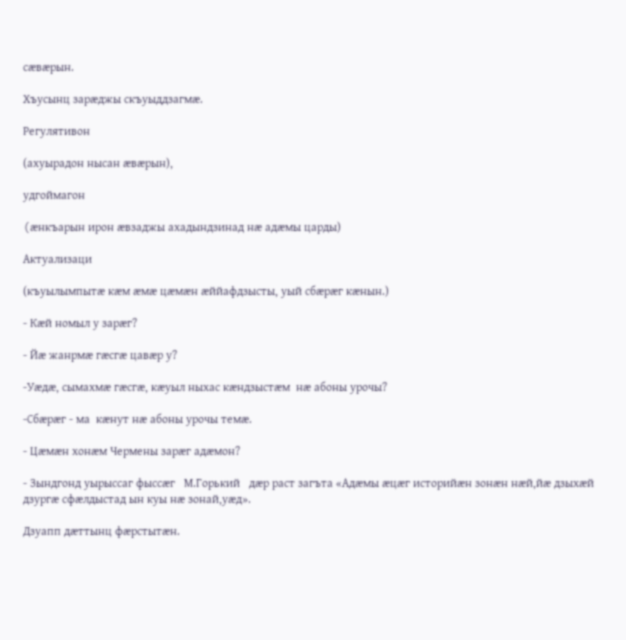сæвæрын.

Хъусынц зарæджы скъуыддзагмæ.

Регулятивон

(ахуырадон нысан æвæрын),

удгоймагон

(æнкъарын ирон æвзаджы ахадындзинад нæ адæмы царды)

Актуализаци

(къуылымпытæ кæм æмæ цæмæн æййафдзысты, уый сбæрæг кæнын.)

- Кæй номыл у зарæг?

- Йæ жанрмæ гæсгæ цавæр у?

-Уæдæ, сымахмæ гæсгæ, кæуыл ныхас кæндзыстæм  нæ абоны урочы?

-Сбæрæг - ма  кæнут нæ абоны урочы темæ.

- Цæмæн хонæм Чермены зарæг адæмон?

- Зындгонд уырыссаг фыссæг   М.Горький   дæр раст загъта «Адæмы æцæг историйæн зонæн нæй,йæ дзыхæй дзургæ сфæлдыстад ын куы нæ зонай,уæд».

Дзуапп дæттынц фæрстытæн.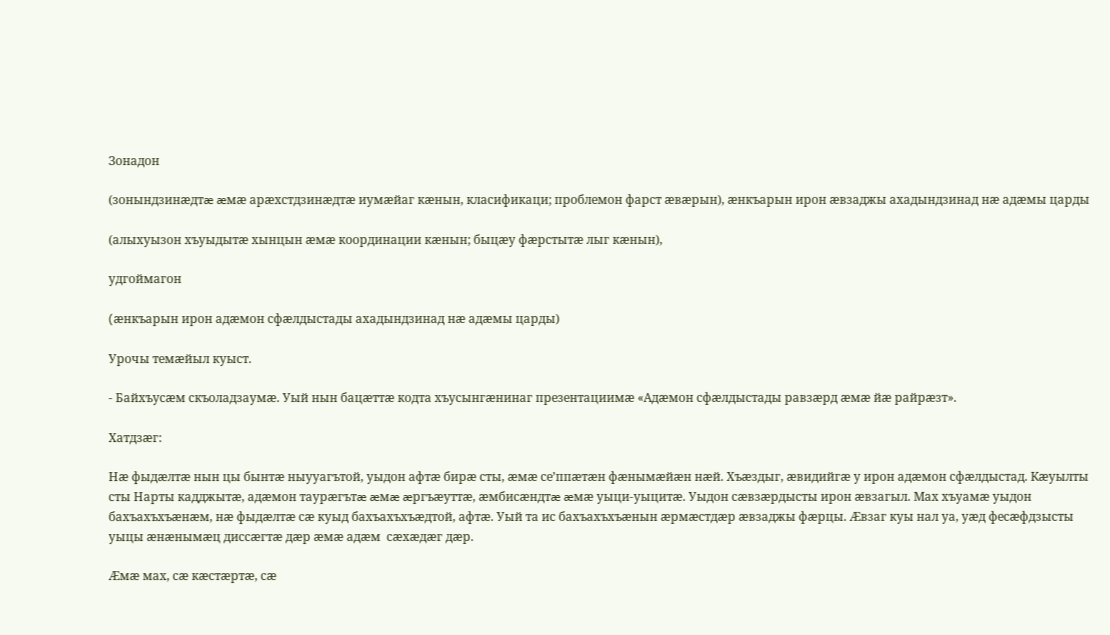Зонадон

(зонындзинæдтæ æмæ арæхстдзинæдтæ иумæйаг кæнын, класификаци; проблемон фарст æвæрын), æнкъарын ирон æвзаджы ахадындзинад нæ адæмы царды

(алыхуызон хъуыдытæ хынцын æмæ координации кæнын; быцæу фæрстытæ лыг кæнын),

удгоймагон

(æнкъарын ирон адæмон сфæлдыстады ахадындзинад нæ адæмы царды)

Урочы темæйыл куыст.

- Байхъусæм скъоладзаумæ. Уый нын бацæттæ кодта хъусынгæнинаг презентациимæ «Адæмон сфæлдыстады равзæрд æмæ йæ райрæзт».

Хатдзæг:

Нæ фыдæлтæ нын цы бынтæ ныууагътой, уыдон афтæ бирæ сты, æмæ се’ппæтæн фæнымæйæн нæй. Хъæздыг, æвидийгæ у ирон адæмон сфæлдыстад. Кæуылты сты Нарты кадджытæ, адæмон таурæгътæ æмæ æргъæуттæ, æмбисæндтæ æмæ уыци-уыцитæ. Уыдон сæвзæрдысты ирон æвзагыл. Мах хъуамæ уыдон бахъахъхъæнæм, нæ фыдæлтæ сæ куыд бахъахъхъæдтой, афтæ. Уый та ис бахъахъхъæнын æрмæстдæр æвзаджы фæрцы. Æвзаг куы нал уа, уæд фесæфдзысты уыцы æнæнымæц диссæгтæ дæр æмæ адæм  сæхæдæг дæр.

Æмæ мах, сæ кæстæртæ, сæ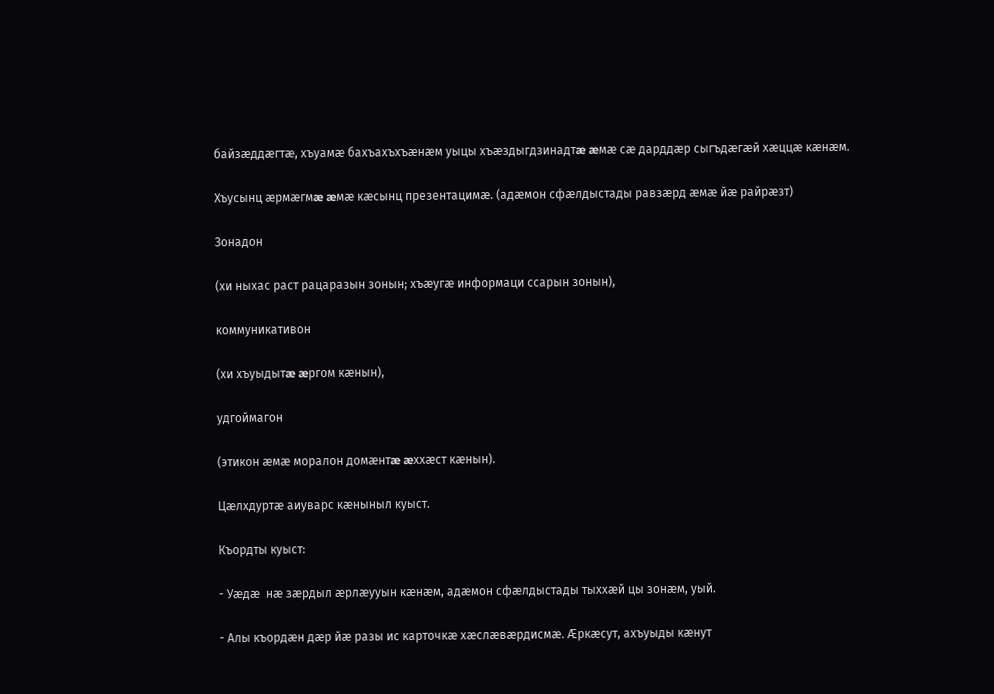байзæддæгтæ, хъуамæ бахъахъхъæнæм уыцы хъæздыгдзинадтæ æмæ сæ дарддæр сыгъдæгæй хæццæ кæнæм.

Хъусынц æрмæгмæ æмæ кæсынц презентацимæ. (адæмон сфæлдыстады равзæрд æмæ йæ райрæзт)

Зонадон

(хи ныхас раст рацаразын зонын; хъæугæ информаци ссарын зонын),

коммуникативон

(хи хъуыдытæ æргом кæнын),

удгоймагон

(этикон æмæ моралон домæнтæ æххæст кæнын).

Цæлхдуртæ аиуварс кæныныл куыст.

Къордты куыст:

- Уæдæ  нæ зæрдыл æрлæууын кæнæм, адæмон сфæлдыстады тыххæй цы зонæм, уый.

- Алы къордæн дæр йæ разы ис карточкæ хæслæвæрдисмæ. Æркæсут, ахъуыды кæнут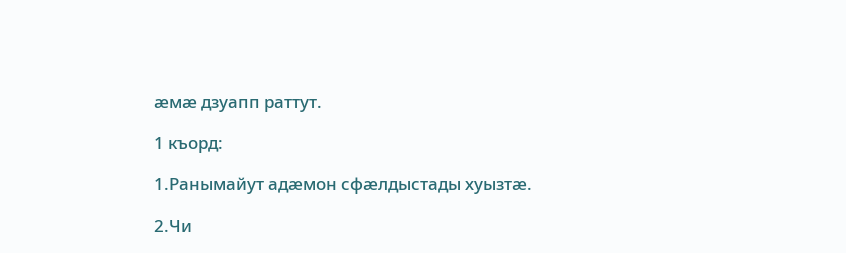æмæ дзуапп раттут.

1 къорд:

1.Ранымайут адæмон сфæлдыстады хуызтæ.

2.Чи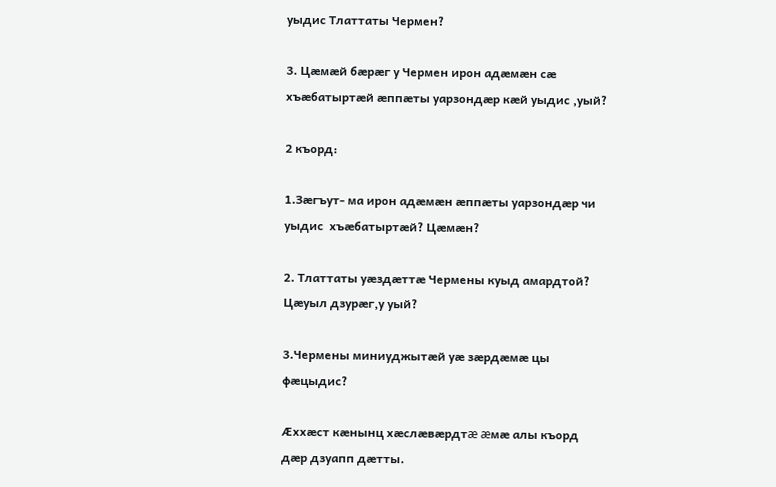уыдис Тлаттаты Чермен?

3. Цæмæй бæрæг у Чермен ирон адæмæн сæ хъæбатыртæй æппæты уарзондæр кæй уыдис ,уый?

2 къорд:

1.Зæгъут- ма ирон адæмæн æппæты уарзондæр чи уыдис  хъæбатыртæй? Цæмæн?

2. Тлаттаты уæздæттæ Чермены куыд амардтой? Цæуыл дзурæг,у уый?

3.Чермены миниуджытæй уæ зæрдæмæ цы фæцыдис?

Æххæст кæнынц хæслæвæрдтæ æмæ алы къорд дæр дзуапп дæтты.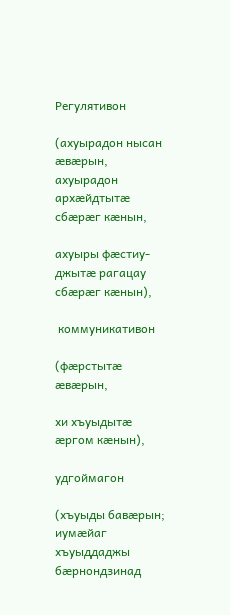Регулятивон

(ахуырадон нысан æвæрын, ахуырадон архæйдтытæ сбæрæг кæнын,

ахуыры фæстиу-джытæ рагацау сбæрæг кæнын),

 коммуникативон

(фæрстытæ æвæрын,

хи хъуыдытæ æргом кæнын),

удгоймагон

(хъуыды бавæрын; иумæйаг хъуыддаджы бæрнондзинад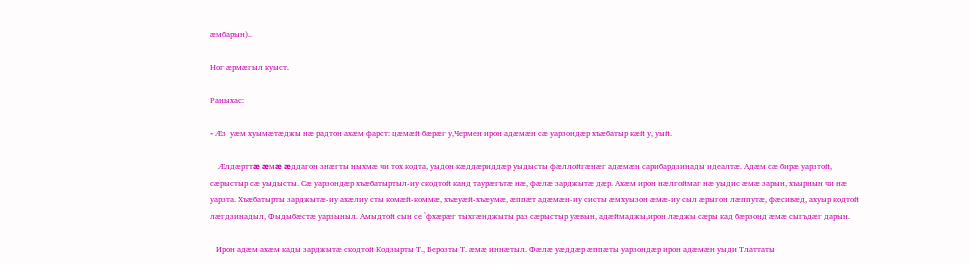æмбарын)..

Ног æрмæгыл куыст.

Раныхас:

- Æз  уæм хуымæтæджы нæ радтон ахæм фарст: цæмæй бæрæг у,Чермен ирон адæмæн сæ уарзондæр хъæбатыр кæй у, уый.

    Æлдæрттæ æмæ æддагон знæгты ныхмæ чи тох кодта, уыдон кæддæриддæр уыдысты фæллойгæнæг адæмæн сарибардзинады идеалтæ. Адæм сæ бирæ уарзтой, сæрыстыр сæ уыдысты. Сæ уарзондæр хъæбатыртыл-иу скодтой канд таурæгътæ нæ, фæлæ зарджытæ дæр. Ахæм ирон нæлгоймаг нæ уыдис æмæ зарын, хъырнын чи нæ уарзта. Хъæбатырты зарджытæ-иу ахæлиу сты комæй-коммæ, хъæуæй-хъæумæ, æппæт адæмæн-иу систы æмхуызон æмæ-иу сыл æрыгон лæппутæ, фæсивæд, ахуыр кодтой лæгдзинадыл, Фыдыбæстæ уарзыныл. Амыдтой сын се ᾽фхæрæг тыхгæнджыты раз сæрыстыр уæвын, адæймаджы,ирон лæджы сæры кад бæрзонд æмæ сыгъдæг дарын.

   Ирон адæм ахæм кады зарджытæ скодтой Кодзырты Т., Берозты Т. æмæ иннæтыл. Фæлæ уæддæр æппæты уарзондæр ирон адæмæн уыди Тлаттаты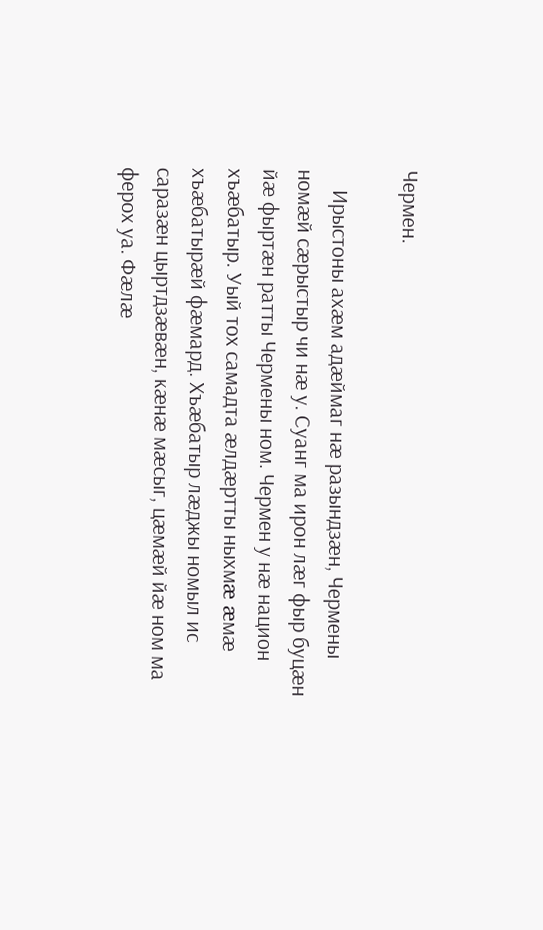Чермен.

    Ирыстоны ахæм адæймаг нæ разындзæн, Чермены номæй сæрыстыр чи нæ у. Суанг ма ирон лæг фыр буцæн йæ фыртæн ратты Чермены ном. Чермен у нæ национ хъæбатыр. Уый тох самадта æлдæртты ныхмæ æмæ хъæбатырæй фæмард. Хъæбатыр лæджы номыл ис саразæн цыртдзæвæн, кæнæ мæсыг, цæмæй йæ ном ма ферох уа. Фæлæ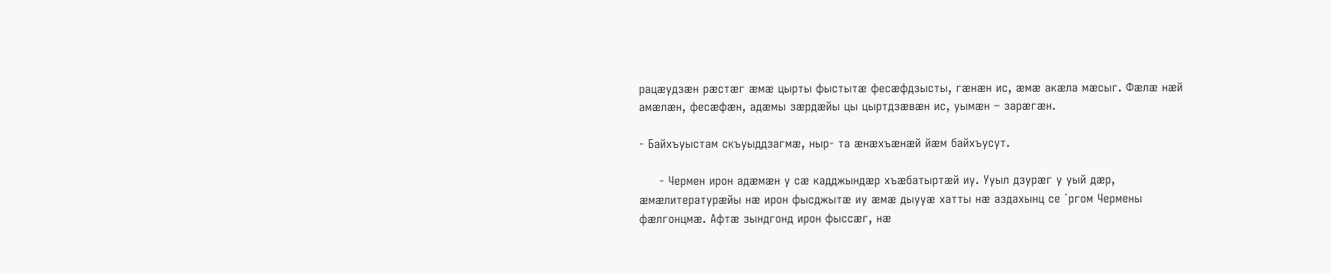рацæудзæн рæстæг æмæ цырты фыстытæ фесæфдзысты, гæнæн ис, æмæ акæла мæсыг. Фæлæ нæй амæлæн, фесæфæн, адæмы зæрдæйы цы цыртдзæвæн ис, уымæн – зарæгæн.

- Байхъуыстам скъуыддзагмæ, ныр- та æнæхъæнæй йæм байхъусут.

     - Чермен ирон адæмæн у сæ кадджындæр хъæбатыртæй иу. Ууыл дзурæг у уый дæр, æмæлитературæйы нæ ирон фысджытæ иу æмæ дыууæ хатты нæ аздахынц се ᾽ргом Чермены фæлгонцмæ. Афтæ зындгонд ирон фыссæг, нæ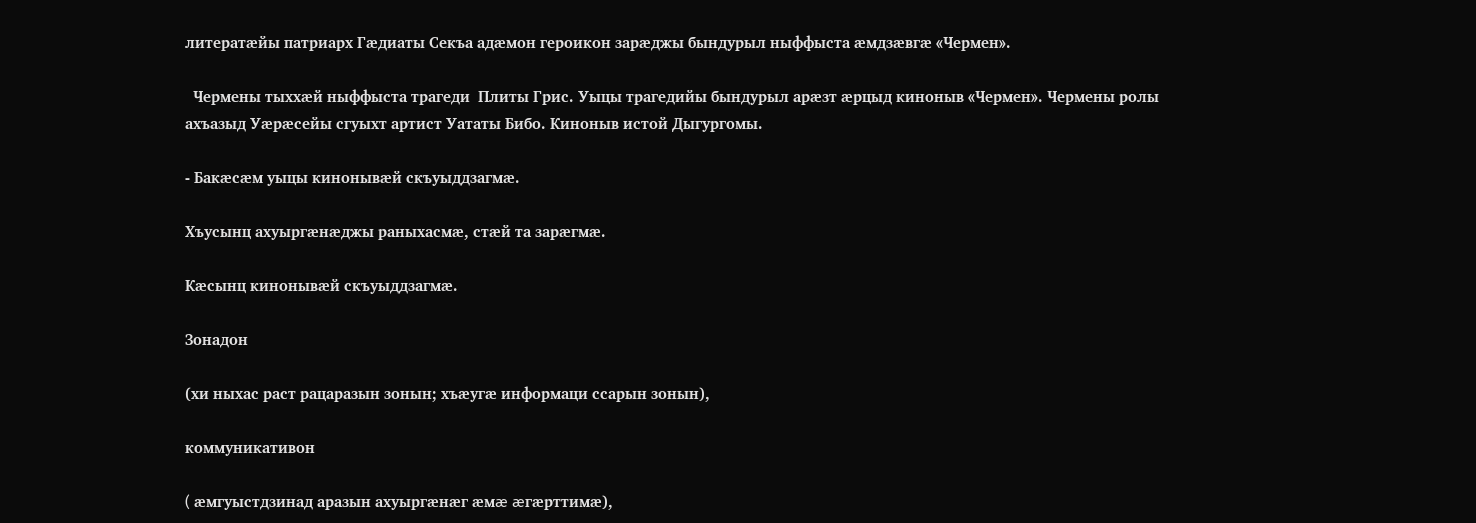литератæйы патриарх Гæдиаты Секъа адæмон героикон зарæджы бындурыл ныффыста æмдзæвгæ «Чермен».

  Чермены тыххæй ныффыста трагеди  Плиты Грис. Уыцы трагедийы бындурыл арæзт æрцыд киноныв «Чермен». Чермены ролы ахъазыд Уæрæсейы сгуыхт артист Уататы Бибо. Киноныв истой Дыгургомы.

- Бакæсæм уыцы кинонывæй скъуыддзагмæ.

Хъусынц ахуыргæнæджы раныхасмæ, стæй та зарæгмæ.

Кæсынц кинонывæй скъуыддзагмæ.

Зонадон

(хи ныхас раст рацаразын зонын; хъæугæ информаци ссарын зонын),

коммуникативон

( æмгуыстдзинад аразын ахуыргæнæг æмæ æгæрттимæ),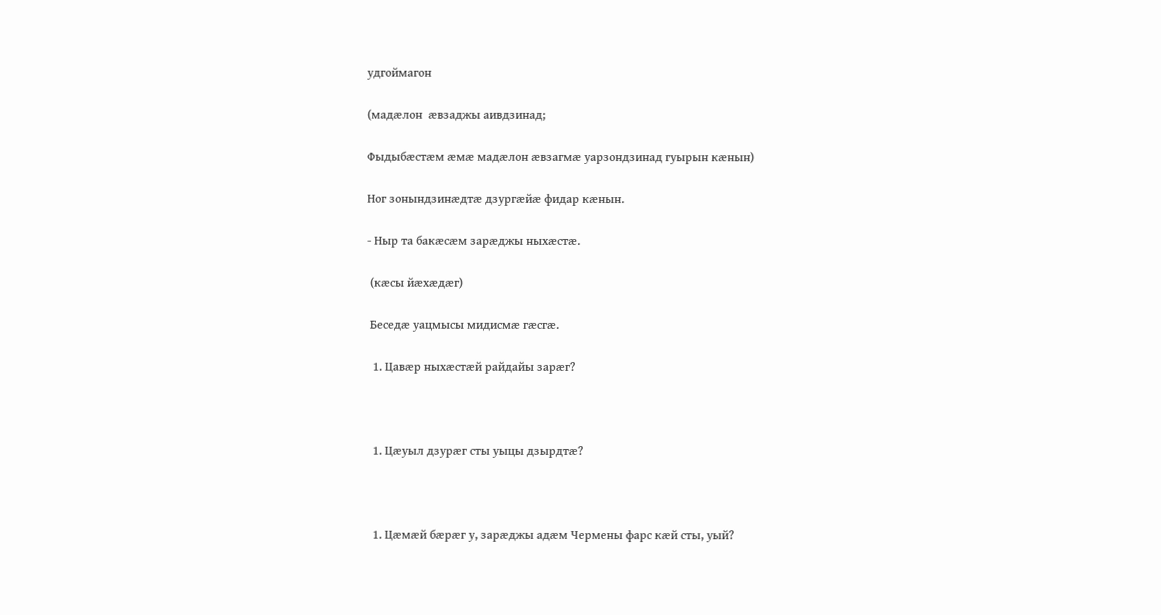удгоймагон

(мадæлон  æвзаджы аивдзинад;

Фыдыбæстæм æмæ мадæлон æвзагмæ уарзондзинад гуырын кæнын)

Ног зонындзинæдтæ дзургæйæ фидар кæнын.

- Ныр та бакæсæм зарæджы ныхæстæ.

 (кæсы йæхæдæг)

 Беседæ уацмысы мидисмæ гæсгæ.

  1. Цавæр ныхæстæй райдайы зарæг?



  1. Цæуыл дзурæг сты уыцы дзырдтæ?



  1. Цæмæй бæрæг у, зарæджы адæм Чермены фарс кæй сты, уый?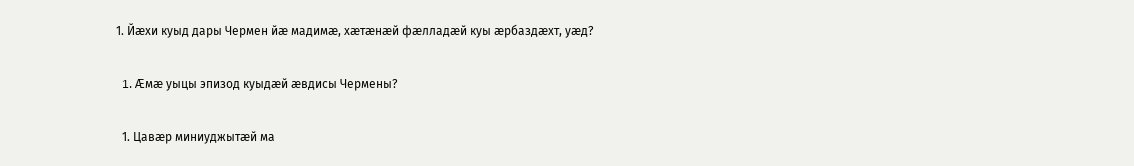1. Йæхи куыд дары Чермен йæ мадимæ, хæтæнæй фæлладæй куы æрбаздæхт, уæд?

  1. Æмæ уыцы эпизод куыдæй æвдисы Чермены?

  1. Цавæр миниуджытæй ма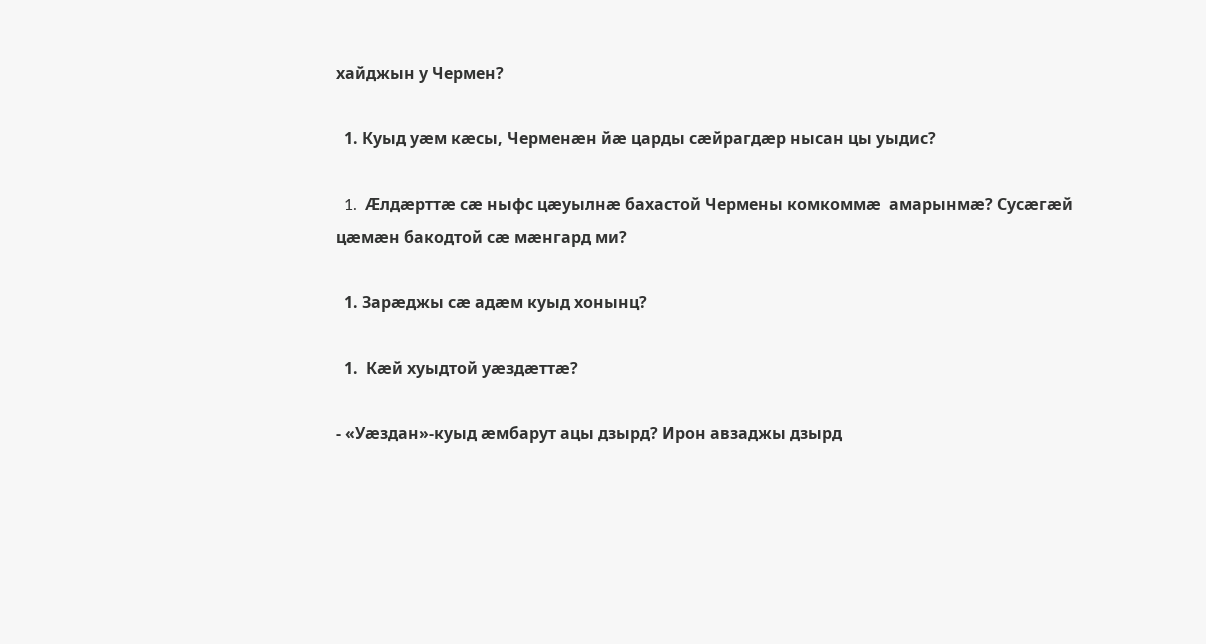хайджын у Чермен?

  1. Куыд уæм кæсы, Черменæн йæ царды сæйрагдæр нысан цы уыдис?

  1.  Æлдæрттæ сæ ныфс цæуылнæ бахастой Чермены комкоммæ  амарынмæ? Сусæгæй цæмæн бакодтой сæ мæнгард ми?

  1. Зарæджы сæ адæм куыд хонынц?

  1.  Кæй хуыдтой уæздæттæ?

- «Уæздан»-куыд æмбарут ацы дзырд? Ирон авзаджы дзырд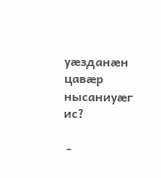уæзданæн  цавæр нысаниуæг ис?

 -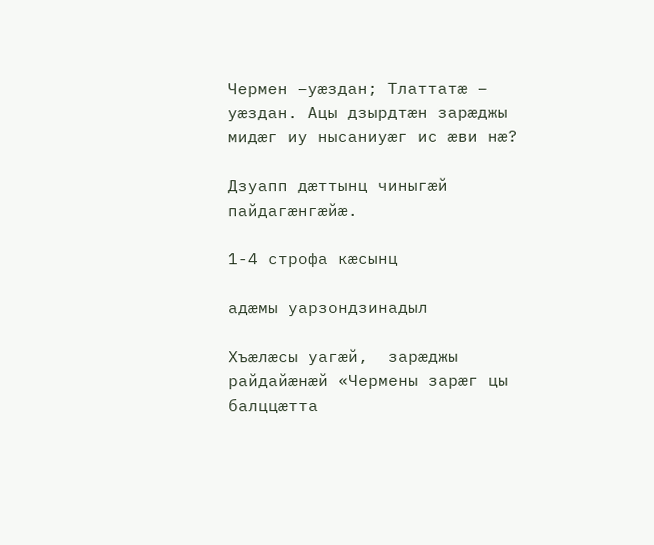Чермен –уæздан; Тлаттатæ – уæздан. Ацы дзырдтæн зарæджы мидæг иу нысаниуæг ис æви нæ?

Дзуапп дæттынц чиныгæй пайдагæнгæйæ.

1-4 строфа кæсынц

адæмы уарзондзинадыл

Хъæлæсы уагæй,  зарæджы райдайæнæй «Чермены зарæг цы балццæтта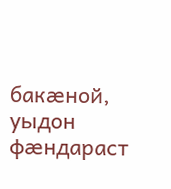бакæной, уыдон фæндараст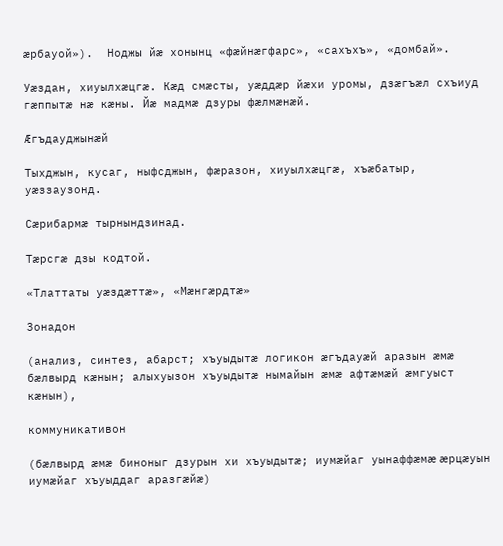æрбауой»).  Ноджы йæ хонынц «фæйнæгфарс», «сахъхъ», «домбай».

Уæздан, хиуылхæцгæ. Кæд смæсты, уæддæр йæхи уромы, дзæгъæл схъиуд гæппытæ нæ кæны. Йæ мадмæ дзуры фæлмæнæй.

Æгъдауджынæй

Тыхджын, кусаг, ныфсджын, фæразон, хиуылхæцгæ, хъæбатыр, уæззаузонд.

Сæрибармæ тырнындзинад.

Тæрсгæ дзы кодтой.

«Тлаттаты уæздæттæ», «Мæнгæрдтæ»

Зонадон

(анализ, синтез, абарст; хъуыдытæ логикон æгъдауæй аразын æмæ бæлвырд кæнын; алыхуызон хъуыдытæ нымайын æмæ афтæмæй æмгуыст кæнын),

коммуникативон

(бæлвырд æмæ биноныг дзурын хи хъуыдытæ; иумæйаг уынаффæмæ æрцæуын иумæйаг хъуыддаг аразгæйæ)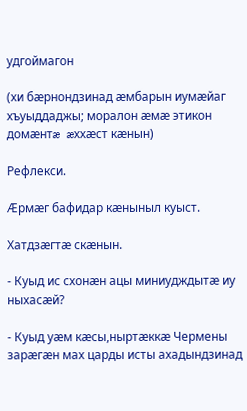удгоймагон

(хи бæрнондзинад æмбарын иумæйаг хъуыддаджы; моралон æмæ этикон домæнтæ æххæст кæнын)

Рефлекси.

Æрмæг бафидар кæныныл куыст.

Хатдзæгтæ скæнын.

- Куыд ис схонæн ацы миниудждытæ иу ныхасæй?

- Куыд уæм кæсы,ныртæккæ Чермены зарæгæн мах царды исты ахадындзинад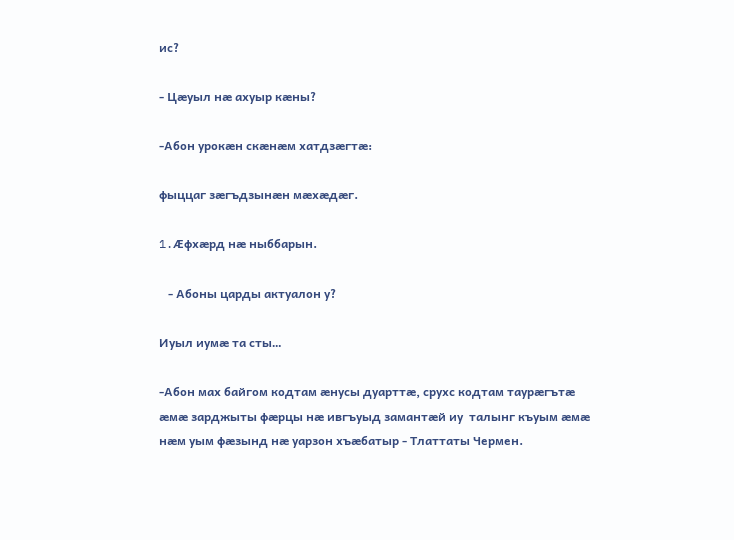ис?

- Цæуыл нæ ахуыр кæны?

-Абон урокæн скæнæм хатдзæгтæ:

фыццаг зæгъдзынæн мæхæдæг.

1.Æфхæрд нæ ныббарын.

   - Абоны царды актуалон у?

Иуыл иумæ та сты…

-Абон мах байгом кодтам æнусы дуарттæ, срухс кодтам таурæгътæ æмæ зарджыты фæрцы нæ ивгъуыд замантæй иу  талынг къуым æмæ нæм уым фæзынд нæ уарзон хъæбатыр - Тлаттаты Чермен.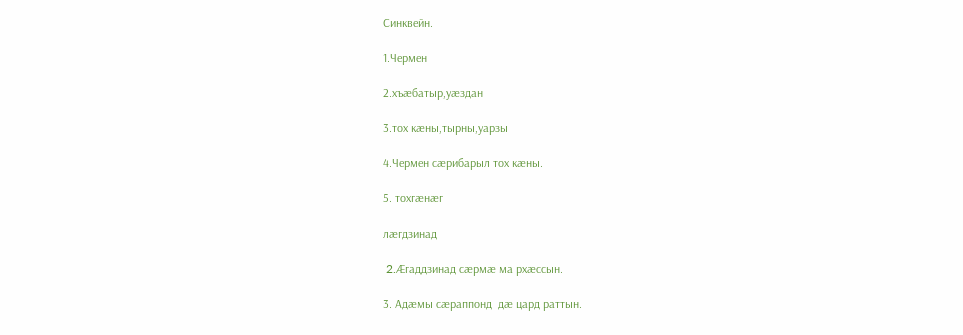Синквейн.

1.Чермен

2.хъæбатыр,уæздан

3.тох кæны,тырны,уарзы

4.Чермен сæрибарыл тох кæны.

5. тохгæнæг

лæгдзинад

 2.Æгаддзинад сæрмæ ма рхæссын.

3. Адæмы сæраппонд  дæ цард раттын.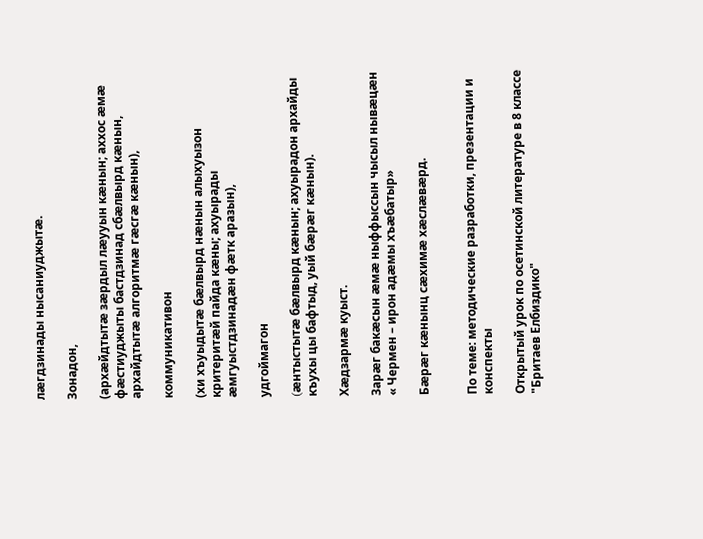лæгдзинады нысаниуджытæ.

Зонадон,

(архæйдтытæ зæрдыл лæууын кæнын; аххос æмæ фæстиуджыты бастдзинад сбæлвырд кæнын, архайдтытæ алгоритмæ гæсгæ кæнын),

коммуникативон

(хи хъуыдытæ бæлвырд нæнын алыхуызон критеритæй пайда кæны; ахуырады æмгуыстдзинадæн фæтк аразын),

удгоймагон

(æнтыстытæ бæлвырд кæнын; ахуырадон архайды къухы цы бафтыд, уый бæрæг кæнын).

Хæдзармæ куыст.

Зарæг бакæсын æмæ ныффыссын чысыл нывæцæн « Чермен – ирон адæмы хъæбатыр»

Бæрæг кæнынц сæхимæ хæслæвæрд.


По теме: методические разработки, презентации и конспекты

Открытый урок по осетинской литературе в 8 классе "Бритаев Елбиздико"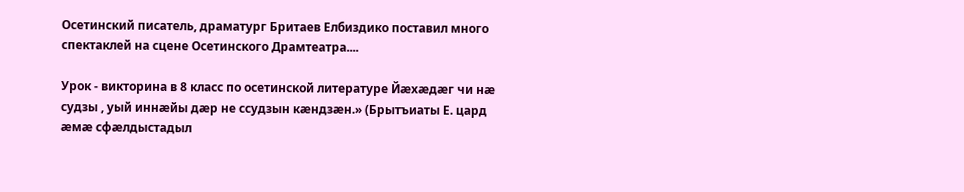Осетинский писатель, драматург Бритаев Елбиздико поставил много спектаклей на сцене Осетинского Драмтеатра....

Урок - викторина в 8 класс по осетинской литературе Йӕхӕдӕг чи нӕ судзы , уый иннӕйы дӕр не ссудзын кӕндзӕн.» (Брытъиаты Е. цард ӕмӕ сфӕлдыстадыл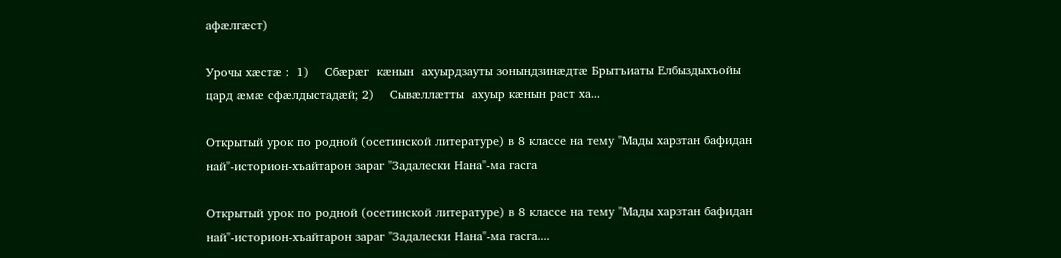афӕлгӕст)

Урочы хӕстӕ :  1)    Сбӕрӕг  кӕнын  ахуырдзауты зонындзинӕдтӕ Брытъиаты Елбыздыхъойы цард ӕмӕ сфӕлдыстадӕй; 2)    Сывӕллӕтты  ахуыр кӕнын раст ха...

Открытый урок по родной (осетинской литературе) в 8 классе на тему "Мады харзтан бафидан най"-историон-хъайтарон зараг "Задалески Нана"-ма гасга

Открытый урок по родной (осетинской литературе) в 8 классе на тему "Мады харзтан бафидан най"-историон-хъайтарон зараг "Задалески Нана"-ма гасга....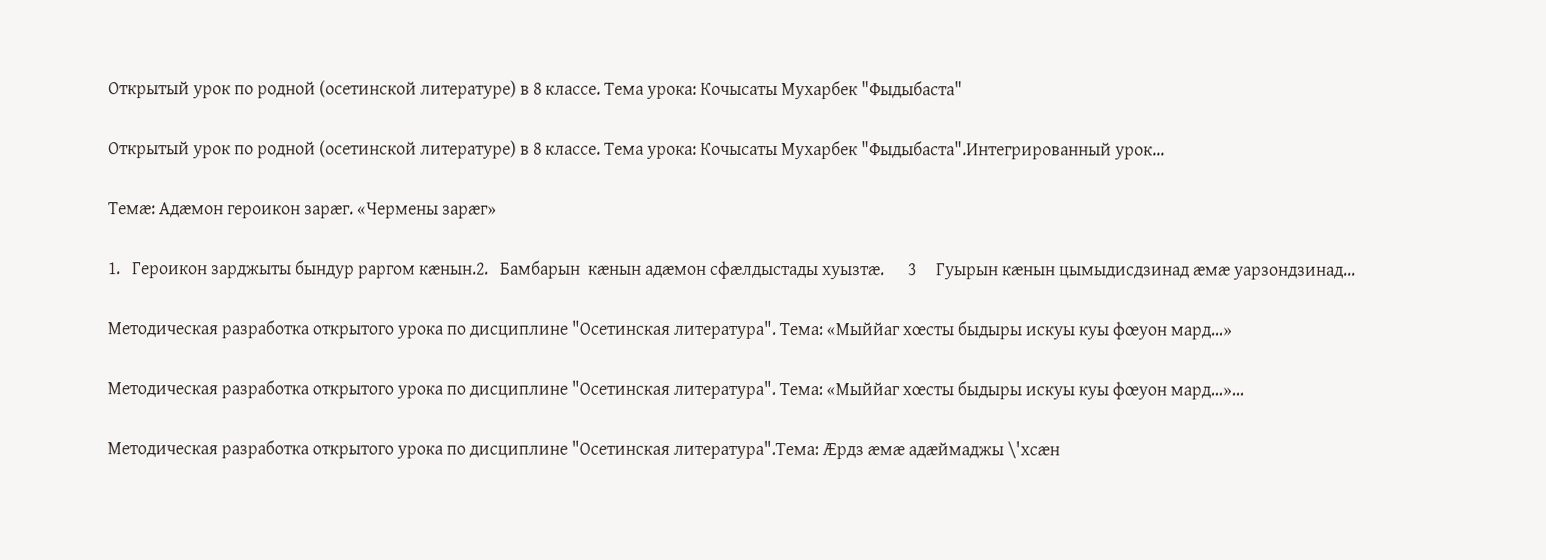Открытый урок по родной (осетинской литературе) в 8 классе. Тема урока: Кочысаты Мухарбек "Фыдыбаста"

Открытый урок по родной (осетинской литературе) в 8 классе. Тема урока: Кочысаты Мухарбек "Фыдыбаста".Интегрированный урок...

Темæ: Адæмон героикон зарæг. «Чермены зарæг»

1.   Героикон зарджыты бындур раргом кæнын.2.   Бамбарын  кæнын адæмон сфæлдыстады хуызтæ.      3     Гуырын кæнын цымыдисдзинад æмæ уарзондзинад...

Методическая разработка открытого урока по дисциплине "Осетинская литература". Тема: «Мыййаг хœсты быдыры искуы куы фœуон мард…»

Методическая разработка открытого урока по дисциплине "Осетинская литература". Тема: «Мыййаг хœсты быдыры искуы куы фœуон мард…»...

Методическая разработка открытого урока по дисциплине "Осетинская литература".Тема: Æрдз æмæ адæймаджы \'хсæн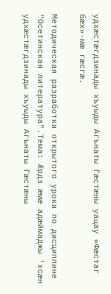удхæстæгдзинады хъуыды Агънаты Гæстæны уацау «Фæстаг бæх»-мæ гæсгæ.

Методическая разработка открытого урока по дисциплине "Осетинская литература".Тема: Æрдз æмæ адæймаджы 'хсæн  удхæстæгдзинады хъуыды Агънаты Гæстæны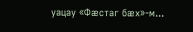уацау «Фæстаг бæх»-м...